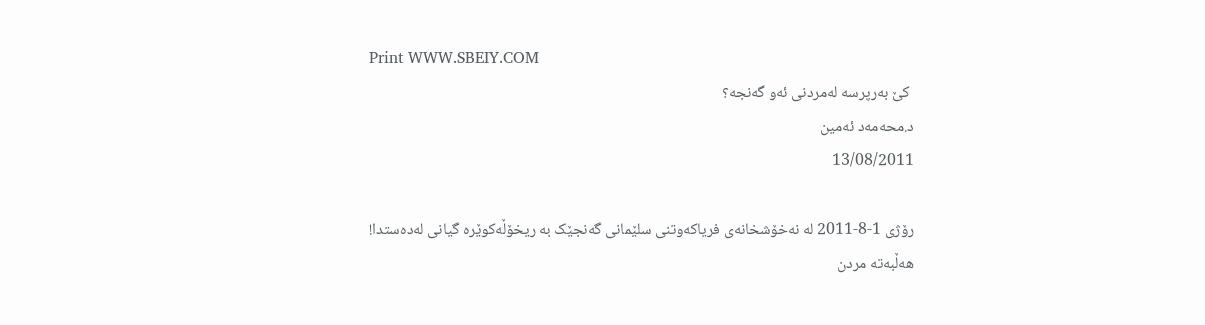Print WWW.SBEIY.COM
 كێ‌ به‌رپرسه‌ له‌مردنی‌ ئه‌و گه‌نجه؟
د.محه‌مه‌د ئه‌مین
13/08/2011

رۆژی 1-8-2011 له‌ نه‌خۆشخانه‌ی‌ فریاكه‌وتنی‌ سلێمانی‌ گه‌نجێک به‌ ریخۆڵه‌کوێره‌ گیانی‌ له‌ده‌ستدا!
هه‌ڵبه‌ته‌ مردن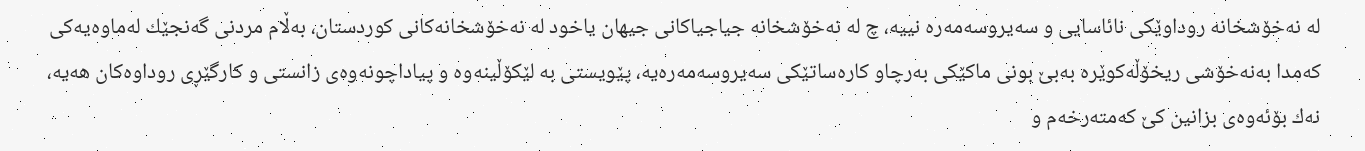له ‌نه‌خۆشخانه روداوێكی‌ نائاسایی‌ و سه‌یروسه‌مه‌ره‌ نییه‌، چ له‌ نه‌خۆشخانه‌ جیاجیاكانی‌ جیهان یاخود له‌ نه‌خۆشخانه‌كانی‌ كوردستان، به‌ڵام مردنی‌ گه‌نجێك له‌ماوه‌یه‌كی‌ كه‌مدا به‌نه‌خۆشی ریخۆڵه‌كوێره‌ به‌بێ‌ بونی‌ ماكێكی‌ به‌رچاو كاره‌ساتێكی‌ سه‌یروسه‌مه‌ره‌یه‌، پێویستی‌ به‌ لێكۆڵینه‌وه‌ و پیاداچونه‌وه‌ی‌ زانستی‌ و كارگێڕی روداوه‌كان هه‌یه‌، نه‌ك بۆئه‌وه‌ی‌ بزانین كێ‌ كه‌مته‌رخه‌م و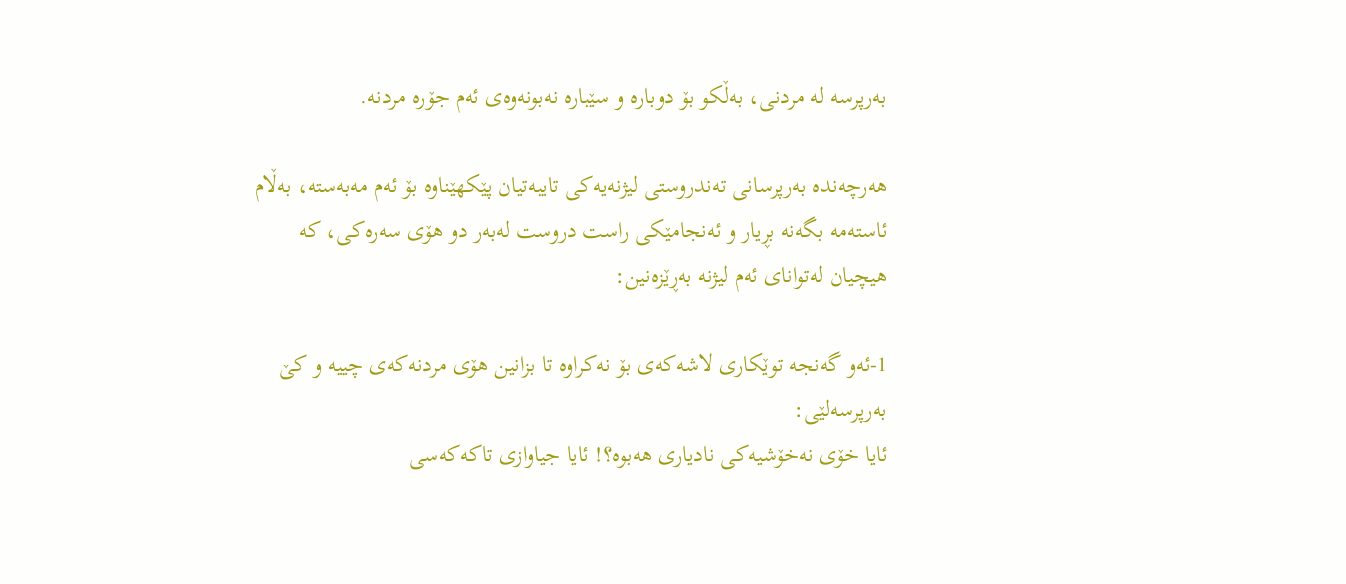به‌رپرسه‌ له ‌مردنی‌، به‌ڵكو بۆ دوباره ‌و سێباره‌ نه‌بونه‌وه‌ی‌ ئه‌م جۆره‌ مردنه‌.

هه‌رچه‌نده‌ به‌رپرسانی‌ ته‌ندروستی‌ لیژنه‌یه‌كی‌ تایبه‌تیان پێكهێناوه‌ بۆ ئه‌م مه‌به‌سته،‌ به‌ڵام ئاسته‌مه‌ بگه‌نه‌ بڕیار و ئه‌نجامێكی راست دروست له‌به‌ر دو هۆی‌ سه‌ره‌كی،‌ كه‌ هیچیان له‌توانای‌ ئه‌م لیژنه‌ به‌ڕێزه‌نین:

1-ئه‌و گه‌نجه‌ توێكاری‌ لاشه‌كه‌ی‌ بۆ نه‌كراوه‌ تا بزانین هۆی‌ مردنه‌كه‌ی‌ چییه ‌و كێ به‌رپرسه‌لێی‌:
ئایا خۆی‌ نه‌خۆشیه‌كی‌ نادیاری‌ هه‌بوه‌؟! ئایا جیاوازی‌ تاكه‌كه‌سی‌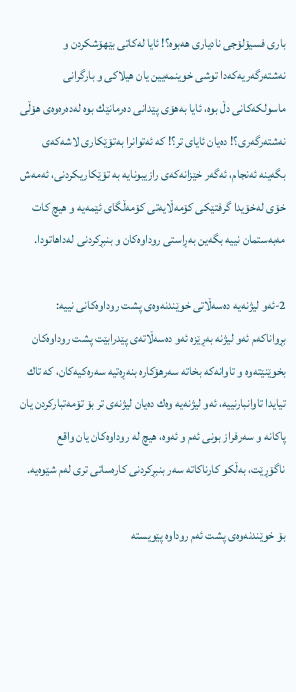باری‌ فسیۆلۆجی‌ نادیاری‌ هه‌بوه‌؟! ئایا له‌كاتی‌ بێهۆشكردن و نه‌شته‌رگه‌ریه‌كه‌دا توشی‌ خوینمه‌یین یان هیلاكی‌ و بارگرانی‌ ماسولكه‌كانی‌ دڵ بوه‌، ئایا به‌هۆی‌ پێدانی‌ ده‌رمانێك بوه‌ له‌ده‌ره‌وه‌ی‌ هۆڵی‌ نه‌شته‌رگه‌ری‌؟! ده‌یان ئایای‌ تر؟! كه‌ ئه‌توانرا به‌تۆێكاری‌ لاشه‌كه‌ی‌ بگه‌ینه‌ ئه‌نجام، ئه‌گه‌ر خێزانه‌كه‌ی رازیبونایه‌ به‌ تۆێكاریكردنی‌، ئه‌مه‌ش خۆی‌ له‌خۆیدا گرفتێكی‌ كۆمه‌ڵایه‌تی‌ كۆمه‌ڵگای‌ ئێمه‌یه‌ و هیچ كات مه‌به‌ستمان نییه‌ بگه‌ین به‌ڕاستی روداوه‌كان و بنبڕكردنی‌ له‌داهاتودا.

2-ئه‌و لیژنه‌یه‌ ده‌سه‌ڵاتی‌ خوێندنه‌وه‌ی‌ پشت روداوه‌كانی‌ نییه‌:
بڕواناكه‌م ئه‌و لیژنه‌ به‌ڕێزه‌ ئه‌و ده‌سه‌ڵاته‌ی‌ پێدرابێت پشت روداوه‌كان بخوێنێته‌وه‌ و تاوانه‌كه‌ بخاته‌ سه‌رهۆكاره‌ بنه‌ڕه‌تیه‌ سه‌ره‌كیه‌كان، كه ‌تاك تیایدا تاوانبارنییه‌، ئه‌و لیژنه‌یه‌ وه‌ك ده‌یان لیژنه‌ی‌ تر بۆ تۆمه‌تباركردن یان پاكانه‌ و سه‌رفراز بونی‌ ئه‌م و ئه‌وه‌، هیچ له روداوه‌كان یان واقع ناگۆڕێت، به‌ڵكو كارناكاته‌ سه‌ر بنبڕكردنی‌ كاره‌ساتی‌ تری‌ له‌م شێوه‌یه‌.

بۆ خوێندنه‌وه‌ی‌ پشت ئه‌م روداوه‌ پێویسته‌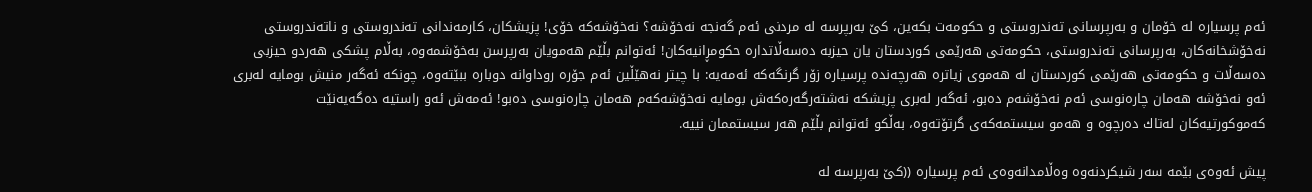ئه‌م پرسیاره‌ له‌ خۆمان و به‌رپرسانی‌ ته‌ندروستی‌ و حكومه‌ت بكه‌ین، كێ‌ به‌رپرسه‌ له‌ مردنی‌ ئه‌م گه‌نجه‌ نه‌خۆشه‌؟ نه‌خۆشه‌كه‌ خۆی‌! پزیشكان، كارمه‌ندانی‌ ته‌ندروستی‌ و ناته‌ندروستی‌ نه‌خۆشخانه‌كان، به‌رپرسانی‌ ته‌ندروستی‌، حكومه‌تی‌ هه‌رێمی‌ كوردستان یان حیزبه‌ ده‌سه‌ڵاتداره‌ حكومڕانیه‌كان! ئه‌توانم بڵێم هه‌مویان به‌رپرسن به‌خۆشمه‌وه‌، به‌ڵام پشكی‌ هه‌ردو حیزبی‌ ده‌سه‌ڵات و حكومه‌تی‌ هه‌رێمی‌ كوردستان له‌ هه‌موی‌ زیاتره‌ هه‌رچه‌نده‌ پرسیاره‌ زۆر گرنگه‌كه‌ ئه‌مه‌یه‌: با چیتر نه‌هێڵین ئه‌م جۆره روداوانه‌ دوباره‌ ببێته‌وه‌، چونكه‌ ئه‌گه‌ر منیش بومایه‌ له‌بری‌ ئه‌و نه‌خۆشه‌ هه‌مان چاره‌نوسی‌ ئه‌م نه‌خۆشه‌م ده‌بو، ئه‌گه‌ر له‌بری‌ پزیشكه‌ نه‌شته‌رگه‌ره‌كه‌ش بومایه‌ نه‌خۆشه‌كه‌م هه‌مان چاره‌نوسی‌ ده‌بو! ئه‌مه‌ش ئه‌و راستیه‌ ده‌گه‌یه‌نێت كه‌موكورتیه‌كان له‌تاك ده‌رچوه‌ و هه‌مو سیستمه‌كه‌ی‌ گرتۆته‌وه،‌ به‌ڵكو ئه‌توانم بڵێم هه‌ر سیستممان نییه‌.

پیش ئه‌وه‌ی‌ بێمه‌ سه‌ر شیكردنه‌وه‌ وه‌ڵامدانه‌وه‌ی‌ ئه‌م پرسیاره ‌((كێ‌ به‌رپرسه‌ له‌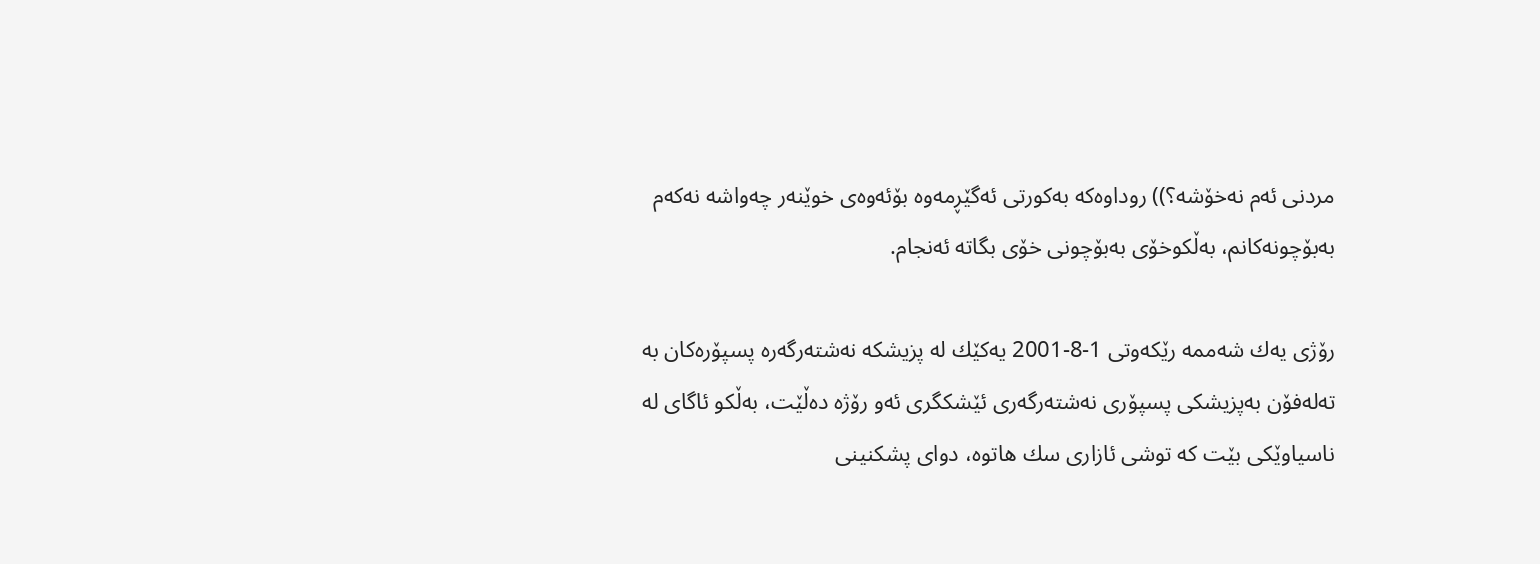مردنی‌ ئه‌م نه‌خۆشه‌؟)) روداوه‌كه‌ به‌كورتی‌ ئه‌گێڕمه‌وه‌ بۆئه‌وه‌ی‌ خوێنه‌ر چه‌واشه‌ نه‌كه‌م به‌بۆچونه‌كانم، به‌ڵكوخۆی‌ به‌بۆچونی‌ خۆی‌ بگاته‌ ئه‌نجام.

رۆژی‌ یه‌ك شه‌ممه رێكه‌وتی‌ 1-8-2001 یه‌كێك له‌ پزیشكه‌ نه‌شته‌رگه‌ره‌ پسپۆره‌كان به‌ ته‌له‌فۆن به‌پزیشكی‌ پسپۆری‌ نه‌شته‌رگه‌ری‌ ئێشكگری‌ ئه‌و رۆژه‌ ده‌ڵێت، به‌ڵكو ئاگای‌ له‌ ناسیاوێكی‌ بێت كه‌ توشی‌ ئازاری‌ سك هاتوه‌، دوای‌ پشكنینی‌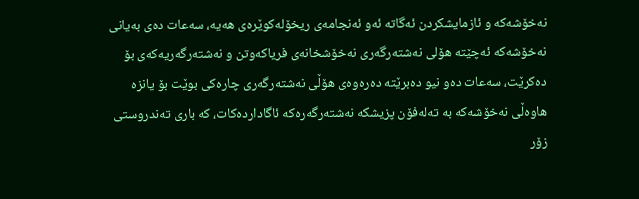نه‌خۆشه‌كه ‌و ئازمایشكردن ئه‌گاته‌ ئه‌و ئه‌نجامه‌ی ریخۆله‌كوێره‌ی‌ هه‌یه‌، سه‌عات ده‌ی‌ به‌یانی‌ نه‌خۆشه‌كه‌ ئه‌چێته‌ هۆلی‌ نه‌شته‌رگه‌ری‌ نه‌خۆشخانه‌ی‌ فریاكه‌وتن و نه‌شته‌رگه‌ریه‌كه‌ی‌ بۆ ده‌كرێت، سه‌عات ده‌و نیو ده‌برێته‌ ده‌ره‌وه‌ی‌ هۆڵی‌ نه‌شته‌رگه‌ری‌ چاره‌كی‌ بوێت بۆ یانزه‌ هاوه‌ڵی‌ نه‌خۆشه‌كه‌ به‌ ته‌له‌فۆن پزیشكه‌ نه‌شته‌رگه‌ره‌كه‌ ئاگادارده‌كات،‌ كه‌ باری‌ ته‌ندروستی‌ زۆر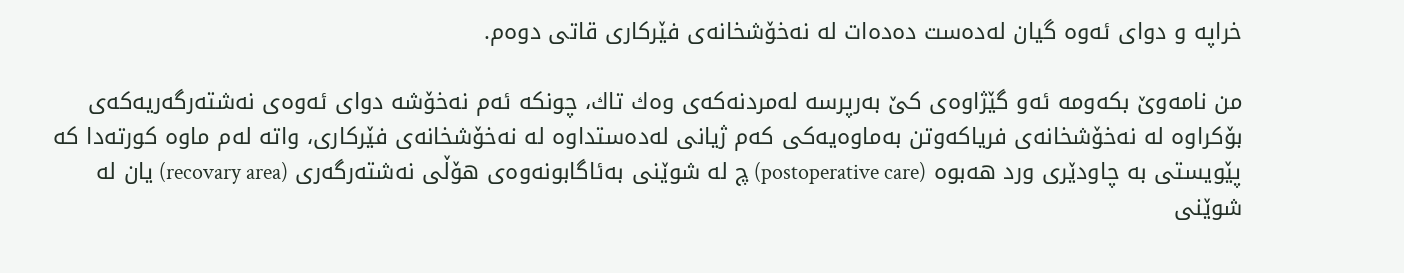خراپه‌ و دوای‌ ئه‌وه‌ گیان له‌ده‌ست ده‌ده‌ات له‌ نه‌خۆشخانه‌ی‌ فێركاری‌ قاتی‌ دوه‌م.

من نامه‌وێ‌ بكه‌ومه‌ ئه‌و گێژاوه‌ی‌ كێ‌ به‌رپرسه‌ له‌مردنه‌كه‌ی‌ وه‌ك تاك، چونكه‌ ئه‌م نه‌خۆشه‌ دوای‌ ئه‌وه‌ی‌ نه‌شته‌رگه‌ریه‌كه‌ی‌ بۆكراوه‌ له‌ نه‌خۆشخانه‌ی‌ فریاكه‌وتن به‌ماوه‌یه‌كی‌ كه‌م ژیانی‌ له‌ده‌ستداوه‌ له‌ نه‌خۆشخانه‌ی‌ فێركاری،‌ واته‌ له‌م ماوه‌ كورته‌دا كه‌ پێویستی‌ به‌ چاودێری‌ ورد هه‌بوه‌ (postoperative care) چ له‌ شوێنی‌ به‌ئاگابونه‌وه‌ی‌ هۆڵی‌ نه‌شته‌رگه‌ری‌ (recovary area) یان له‌ شوێنی‌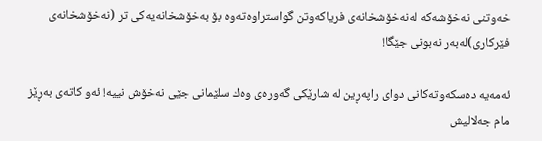خه‌وتنی‌ نه‌خۆشه‌كه‌ له‌نه‌خۆشخانه‌ی‌ فریاكه‌وتن گواستراوه‌ته‌وه‌ بۆ به‌خۆشخانه‌یه‌كی‌ تر (نه‌خۆشخانه‌ی‌ فێركاری‌)له‌به‌ر نه‌بونی‌ جێگا!

ئه‌مه‌یه‌ ده‌سكه‌وته‌كانی‌ دوای راپه‌ڕین له‌ شارێكی‌ گه‌وره‌ی‌ وه‌ك سلێمانی‌ جێی‌ نه‌خۆش نییه‌! ئه‌و كاته‌ی‌ به‌ڕێز مام جه‌لالیش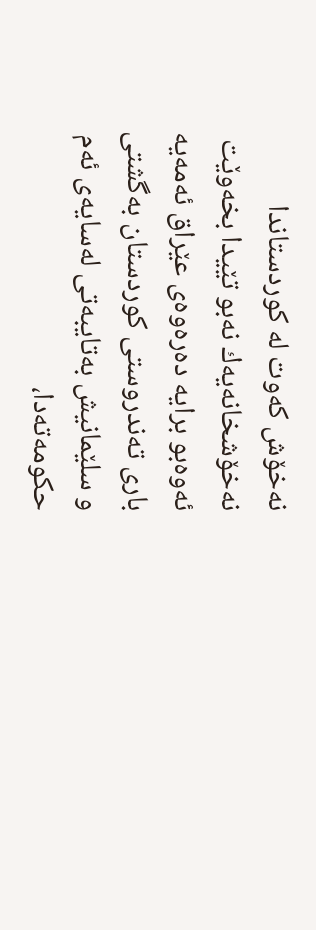نه‌خۆش كه‌وت له‌ كوردستاندا نه‌خۆشخانه‌یه‌ك نه‌بو تێیدا بخه‌وێت ئه‌وه‌بو برایه‌ ده‌ره‌وه‌ی‌ عێراق ئه‌مه‌یه‌ باری‌ ته‌ندروستی‌ كوردستان به‌گشتی‌ و سلێمانیش به‌تایبه‌تی‌ له‌سایه‌ی‌ ئه‌م حكومه‌ته‌دا،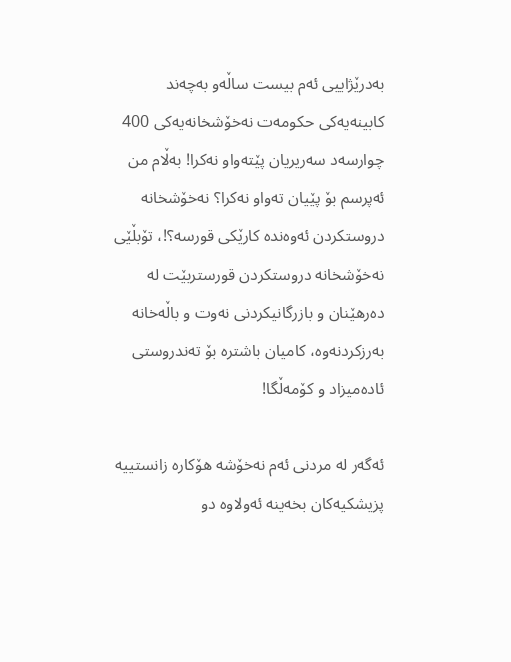به‌درێژاییی‌ ئه‌م بیست ساڵه‌و به‌چه‌ند كابینه‌یه‌كی‌ حكومه‌ت نه‌خۆشخانه‌یه‌كی‌ 400 چوارسه‌د سه‌ریریان پێته‌واو نه‌كرا! به‌ڵام من ئه‌پرسم بۆ پێیان ته‌واو نه‌كرا؟ نه‌خۆشخانه‌ دروستكردن ئه‌وه‌نده‌ كارێكی‌ قورسه‌؟!، تۆبڵێی‌ نه‌خۆشخانه‌ دروستكردن قورستربێت له‌ ده‌رهێنان و بازرگانیكردنی‌ نه‌وت و باڵه‌خانه‌ به‌رزكردنه‌وه‌، كامیان باشتره‌ بۆ ته‌ندروستی‌ ئاده‌میزاد و كۆمه‌ڵگا!

ئه‌گه‌ر له‌ مردنی‌ ئه‌م نه‌خۆشه‌ هۆكاره‌ زانستییه‌ پزیشكیه‌كان بخه‌ینه‌ ئه‌ولاوه‌ دو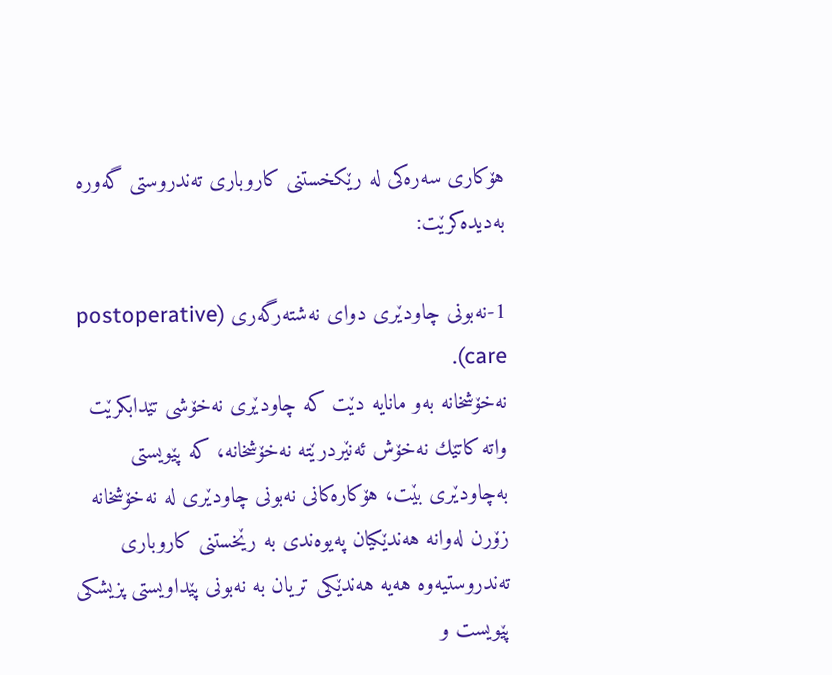هۆكاری‌ سه‌ره‌كی‌ له رێکخستنی‌ كاروباری‌ ته‌ندروستی‌ گه‌وره‌ به‌دیده‌كرێت:

1-نه‌بونی‌ چاودێری‌ دوای‌ نه‌شته‌رگه‌ری‌ (postoperative care).
نه‌خۆشخانه‌ به‌و مانایه‌ دێت كه‌ چاودێری‌ نه‌خۆشی‌ تێدابكرێت واته‌ كاتێك نه‌خۆش ئه‌نێردرێته‌ نه‌خۆشخانه‌، كه‌ پێویستی‌ به‌چاودێری بێت، هۆكاره‌كانی‌ نه‌بونی‌ چاودێری‌ له‌ نه‌خۆشخانه‌ زۆرن له‌وانه‌ هه‌ندێكیان په‌یوه‌ندی‌ به رێخستنی‌ كاروباری‌ ته‌ندروستیه‌وه‌ هه‌یه‌ هه‌ندێكی‌ تریان به‌ نه‌بونی‌ پێداویستی‌ پزیشكی‌ پێویست و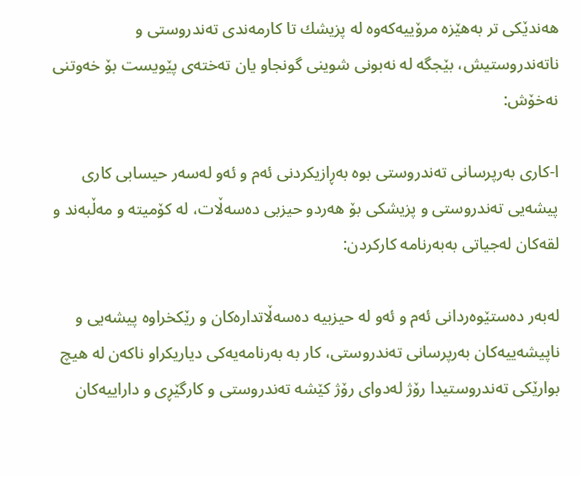هه‌ندێكی تر به‌هێزه‌ مرۆییه‌كه‌وه‌ له‌ پزیشك تا كارمه‌ندی‌ ته‌ندروستی‌ و ناته‌ندروستیش، بێجگه‌ له‌ نه‌بونی‌ شوینی‌ گونجاو یان ته‌خته‌ی‌ پێویست بۆ خه‌وتنی‌ نه‌خۆش:

ا-كاری‌ به‌رپرسانی‌ ته‌ندروستی‌ بوه‌ به‌ڕازیكردنی‌ ئه‌م و ئه‌و له‌سه‌ر حیسابی‌ كاری‌ پیشه‌یی‌ ته‌ندروستی‌ و پزیشكی‌ بۆ هه‌ردو حیزبی‌ ده‌سه‌ڵات، له‌ كۆمیته‌ و مه‌ڵبه‌ند و لقه‌كان له‌جیاتی‌ به‌به‌رنامه‌ كاركردن:

له‌به‌ر ده‌ستێوه‌ردانی‌ ئه‌م و ئه‌و له‌ حیزبیه‌ ده‌سه‌ڵاتداره‌كان و رێكخراوه‌ پیشه‌یی‌ و ناپیشه‌ییه‌كان به‌رپرسانی‌ ته‌ندروستی‌، كار به ‌به‌رنامه‌یه‌كی‌ دیاریكراو ناكه‌ن له‌ هیچ بوارێكی‌ ته‌ندروستیدا رۆژ له‌دوای رۆژ كێشه‌ ته‌ندروستی‌ و كارگێڕی‌ و داراییه‌كان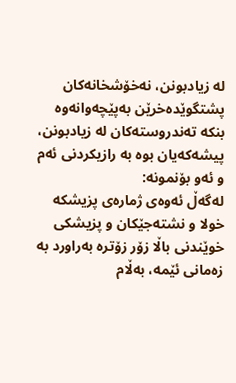له‌ زیادبونن، نه‌خۆشخانه‌كان پشتگوێده‌خرێن به‌پێچه‌وانه‌وه‌ بنكه‌ ته‌ندروسته‌كان له‌ زیادبونن، پیشه‌كه‌یان بوه‌ به رازیكردنی‌ ئه‌م و ئه‌و بۆنمونه‌:
له‌گه‌ڵ ئه‌وه‌ی‌ ژماره‌ی‌ پزیشكه‌ خولا و نشته‌جێكان و پزیشكی‌ خوێندنی‌ باڵا زۆر زۆتره‌ به‌راورد به‌ زه‌مانی‌ ئێمه‌، به‌ڵام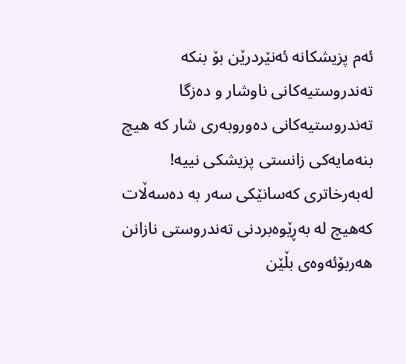ئه‌م پزیشكانه‌ ئه‌نێردرێن بۆ بنكه‌ ته‌ندروستیه‌كانی‌ ناوشار و ده‌زگا ته‌ندروستیه‌كانی‌ ده‌وروبه‌ری‌ شار كه‌ هیچ بنه‌مایه‌كی‌ زانستی‌ پزیشكی‌ نییه‌! له‌به‌رخاتری‌ كه‌سانێكی‌ سه‌ر به ‌ده‌سه‌ڵات كه‌هیچ له‌ به‌ڕێوه‌بردنی‌ ته‌ندروستی‌ نازانن هه‌ربۆئه‌وه‌ی‌ بڵێن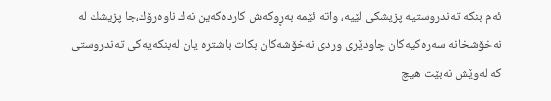ئه‌م بنكه‌ ته‌ندروستیه‌ پزیشكی‌ لێیه‌، واته‌ ئێمه‌ به‌ڕوكه‌ش كارده‌كه‌ین نه‌ك ناوه‌رۆك،جا پزیشك له‌ نه‌خۆشخانه‌ سه‌ره‌كیه‌كان چاودێری‌ وردی‌ نه‌خۆشه‌كان بكات باشتره‌ یان له‌بنكه‌یه‌كی‌ ته‌ندروستی‌ كه ‌له‌وێش نه‌بێت هیچ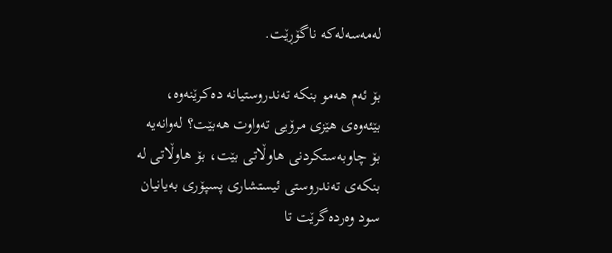له‌مه‌سه‌له‌كه‌ ناگۆڕێت.

بۆ ئه‌م هه‌مو بنكه‌ ته‌ندروستیانه‌ ده‌كرێنه‌وه‌، بێئه‌وه‌ی‌ هێزی‌ مرۆیی‌ ته‌واوت هه‌بێت؟ له‌وانه‌یه‌ بۆ چاوبه‌ستكردنی‌ هاوڵاتی‌ بێت، بۆ هاوڵاتی‌ له‌ بنكه‌ی‌ ته‌ندروستی‌ ئیستشاری‌ پسپۆری‌ به‌یانیان سود وه‌رده‌گرێت تا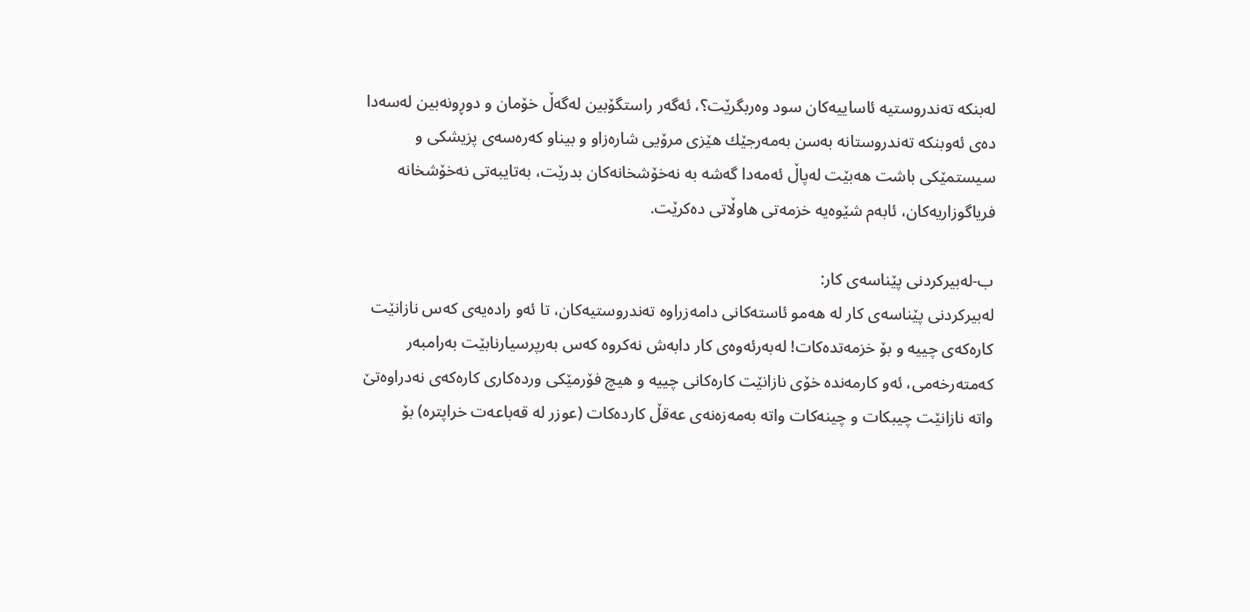له‌بنكه‌ ته‌ندروستیه‌ ئاساییه‌كان سود وه‌ربگرێت؟، ئه‌گه‌ر راستگۆبین له‌گه‌ڵ خۆمان و دوڕونه‌بین له‌سه‌دا ده‌ی‌ ئه‌وبنكه‌ ته‌ندروستانه‌ به‌سن به‌مه‌رجێك هێزی‌ مرۆیی‌ شاره‌زاو و بیناو كه‌ره‌سه‌ی‌ پزیشكی‌ و سیستمێكی‌ باشت هه‌بێت له‌پاڵ ئه‌مه‌دا گه‌شه‌ به‌ نه‌خۆشخانه‌كان بدرێت، به‌تایبه‌تی‌ نه‌خۆشخانه‌ فریاگوزاریه‌كان، ئابه‌م شێوه‌یه‌ خزمه‌تی‌ هاوڵاتی‌ ده‌كرێت.

ب-له‌بیركردنی‌ پێناسه‌ی‌ كار:
له‌بیركردنی‌ پێناسه‌ی‌ كار له‌ هه‌مو ئاسته‌كانی‌ دامه‌زراوه‌ ته‌ندروستیه‌كان، تا ئه‌و راده‌یه‌ی‌ كه‌س نازانێت كاره‌كه‌ی‌ چییه‌ و بۆ خزمه‌تده‌كات! له‌به‌رئه‌وه‌ی‌ كار دابه‌ش نه‌كروه‌ كه‌س به‌رپرسیارنابێت به‌رامبه‌ر كه‌مته‌رخه‌می‌، ئه‌و كارمه‌نده‌ خۆی‌ نازانێت كاره‌كانی‌ چییه‌ و هیچ فۆرمێكی‌ ورده‌كاری‌ كاره‌كه‌ی‌ نه‌دراوه‌تێ‌ واته‌ نازانێت چیبكات و چینه‌كات واته‌ به‌مه‌زه‌نه‌ی‌ عه‌قڵ كارده‌كات (عوزر له‌ قه‌باعه‌ت خراپتره‌) بۆ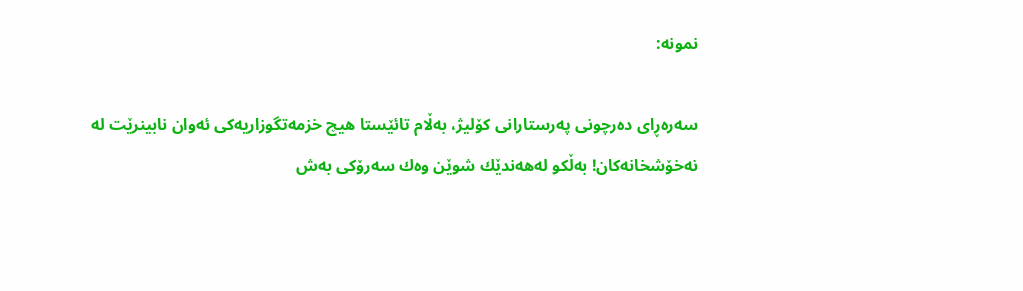نمونه‌:

سه‌ره‌ڕای‌ ده‌رچونی‌ په‌رستارانی‌ كۆلیژ، به‌ڵام تائێستا هیچ خزمه‌تگوزاریه‌كی‌ ئه‌وان نابینرێت له‌ نه‌خۆشخانه‌كان! به‌ڵكو له‌هه‌ندێك شوێن وه‌ك سه‌رۆكی‌ به‌ش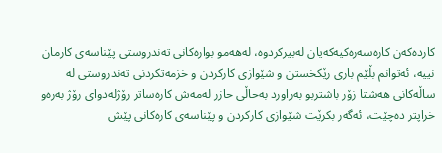كارده‌كه‌ن كاره‌سه‌ره‌كیه‌كه‌یان له‌بیركردوه‌، له‌هه‌مو بواره‌كانی‌ ته‌ندروستی‌ پێناسه‌ی‌ كارمان نییه‌، ئه‌توانم بڵێم باری رێکخستن و شێوازی‌ كاركردن و خزمه‌تكردنی‌ ته‌ندروستی‌ له‌ ساڵه‌كانی‌ هه‌شتا زۆر باشتربو به‌راورد به‌حاڵی‌ حازر له‌مه‌ش كاره‌ساتر رۆژله‌دوای رۆژ به‌ره‌و خراپتر ده‌چێت، ئه‌گه‌ر بكرێت شێوازی‌ كاركردن و پێناسه‌ی‌ كاره‌كانی‌ پێش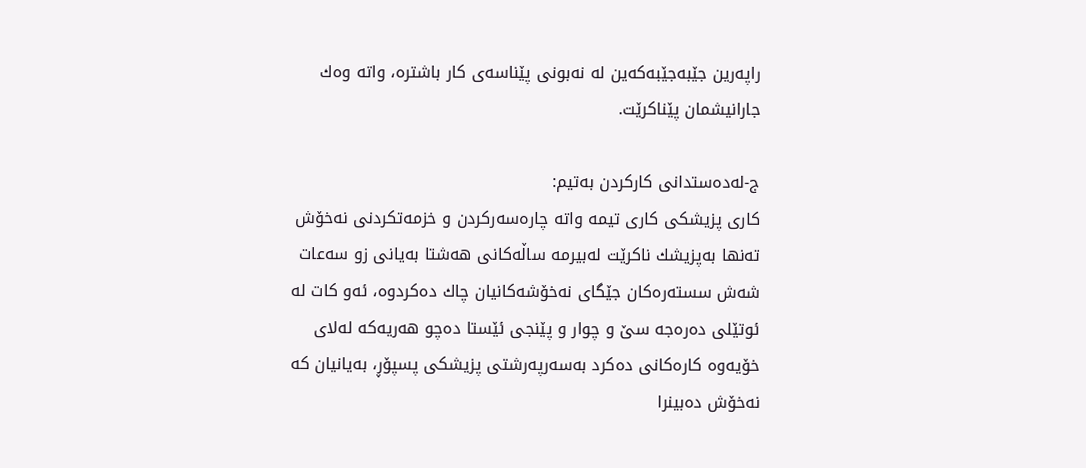راپه‌رین جێبه‌جێبه‌كه‌ین له‌ نه‌بونی‌ پێناسه‌ی‌ كار باشتره‌، واته‌ وه‌ك جارانیشمان پێناكرێت.

ج-له‌ده‌ستدانی‌ كاركردن به‌تیم:
كاری‌ پزیشكی‌ كاری‌ تیمه‌ واته‌ چاره‌سه‌ركردن و خزمه‌تكردنی‌ نه‌خۆش ته‌نها به‌پزیشك ناكرێت له‌بیرمه‌ ساڵه‌كانی‌ هه‌شتا به‌یانی‌ زو سه‌عات شه‌ش سسته‌ره‌كان جێگای‌ نه‌خۆشه‌كانیان چاك ده‌كردوه‌، ئه‌و كات له‌ ئوتێلی‌ ده‌ره‌جه‌ سێ‌ و چوار و پێنجی‌ ئێستا ده‌چو هه‌ریه‌كه‌ له‌لای‌ خۆیه‌وه‌ كاره‌كانی‌ ده‌كرد به‌سه‌رپه‌رشتی‌ پزیشكی‌ پسپۆڕ، به‌یانیان كه‌ نه‌خۆش ده‌بینرا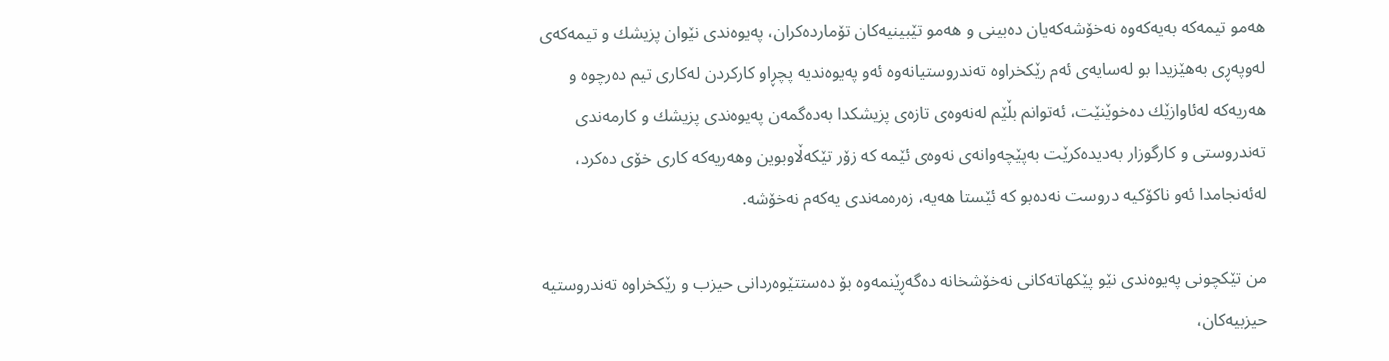هه‌مو تیمه‌كه‌ به‌یه‌كه‌وه‌ نه‌خۆشه‌كه‌یان ده‌بینی‌ و هه‌مو تێبینیه‌كان تۆمارده‌كران، په‌یوه‌ندی‌ نێوان پزیشك و تیمه‌كه‌ی‌ له‌وپه‌ڕی‌ به‌هێزیدا بو له‌سایه‌ی‌ ئه‌م رێكخراوه‌ ته‌ندروستیانه‌وه‌ ئه‌و په‌یوه‌ندیه‌ پچڕاو كاركردن له‌كاری‌ تیم ده‌رچوه‌ و هه‌ریه‌كه ‌له‌ئاوازێك ده‌خوێنێت، ئه‌توانم بڵێم له‌نه‌وه‌ی‌ تازه‌ی‌ پزیشكدا به‌ده‌گمه‌ن په‌یوه‌ندی‌ پزیشك و كارمه‌ندی‌ ته‌ندروستی‌ و كارگوزار به‌دیده‌كرێت به‌پێچه‌وانه‌ی‌ نه‌وه‌ی‌ ئێمه ‌كه ‌زۆر تێكه‌ڵاوبوین وهه‌ریه‌كه‌ كاری‌ خۆی‌ ده‌كرد، له‌ئه‌نجامدا ئه‌و ناكۆكیه‌ دروست نه‌ده‌بو كه‌ ئێستا هه‌یه‌، زه‌ره‌مه‌ندی‌ یه‌كه‌م نه‌خۆشه‌.

من تێكچونی‌ په‌یوه‌ندی‌ نێو پێكهاته‌كانی‌ نه‌خۆشخانه‌ ده‌گه‌ڕێنمه‌وه‌ بۆ ده‌ستتێوه‌ردانی‌ حیزب و رێكخراوه‌ ته‌ندروستیه‌ حیزبیه‌كان،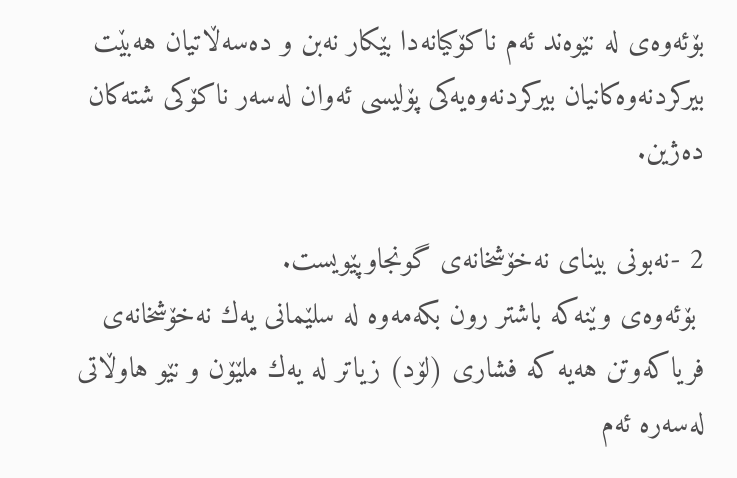بۆئه‌وه‌ی‌ له‌ نێوه‌ند ئه‌م ناكۆكیانه‌دا بێكار نه‌بن و ده‌سه‌ڵاتیان هه‌بێت بیركردنه‌وه‌كانیان بیركردنه‌وه‌یه‌كی‌ پۆلیسی ئه‌وان له‌سه‌ر ناكۆكی‌ شته‌كان ده‌ژین.

2 -نه‌بونی‌ بینای‌ نه‌خۆشخانه‌ی‌ گونجاوپێویست.
 بۆئه‌وه‌ی‌ وێنه‌كه‌ باشتر رون بكه‌مه‌وه‌ له‌ سلێمانی‌ یه‌ك نه‌خۆشخانه‌ی‌ فریاكه‌وتن هه‌یه‌ كه‌ فشاری‌ (لۆد) زیاتر له‌ یه‌ك ملێۆن و نێو هاوڵاتی‌ له‌سه‌ره‌ ئه‌م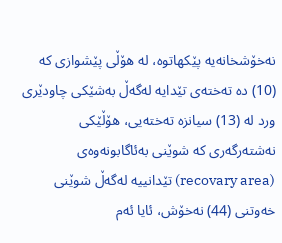نه‌خۆشخانه‌یه‌ پێكهاتوه‌، له‌ هۆڵی‌ پێشوازی‌ كه‌ (10) ده‌ ته‌خته‌ی‌ تێدایه‌ له‌گه‌ڵ به‌شێكی‌ چاودێری‌ ورد له‌ (13) سیانزه‌ ته‌خته‌یی‌، هۆڵێكی‌ نه‌شته‌رگه‌ری‌ كه‌ شوێنی‌ به‌ئاگابونه‌وه‌ی‌ (recovary area) تێدانییه‌ له‌گه‌ڵ شوێنی‌ خه‌وتنی‌ (44) نه‌خۆش، ئایا ئه‌م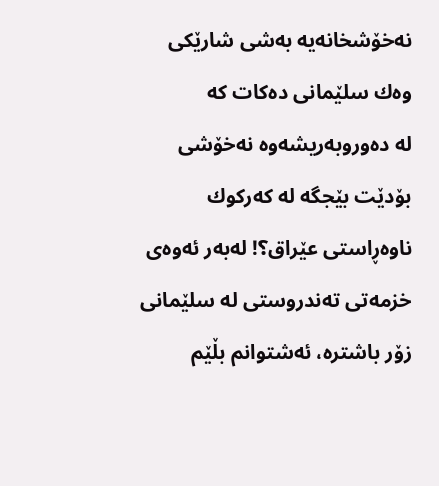نه‌خۆشخانه‌یه‌ به‌شی‌ شارێكی‌ وه‌ك سلێمانی‌ ده‌كات كه‌ له ‌ده‌وروبه‌ریشه‌وه‌ نه‌خۆشی‌ بۆدێت بێجگه‌ له‌ كه‌ركوك ناوه‌ڕاستی‌ عێراق؟! له‌به‌ر ئه‌وه‌ی‌ خزمه‌تی‌ ته‌ندروستی‌ له‌ سلێمانی‌ زۆر باشتره‌، ئه‌شتوانم بڵێم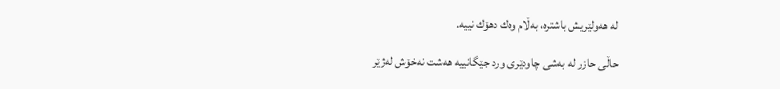له ‌هه‌ولێریش باشتره‌، به‌ڵام وه‌ك دهۆك نییه‌.

حاڵی‌ حازر له‌ به‌شی‌ چاودێری‌ ورد جێگانییه‌ هه‌شت نه‌خۆش له‌ژێر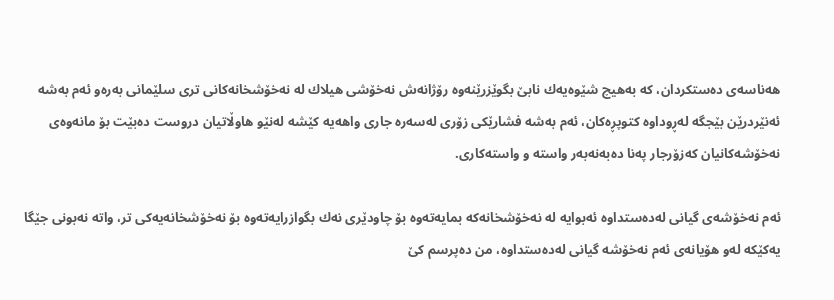هه‌ناسه‌ی‌ ده‌ستكردان، كه‌ به‌هیچ شێوه‌یه‌ك نابێ‌ بگوێزرێنه‌وه رۆژانه‌ش نه‌خۆشی‌ هیلاك له‌ نه‌خۆشخانه‌كانی‌ تری‌ سلێمانی‌ به‌ره‌و ئه‌م به‌شه‌ ئه‌نێردرێن بێجگه‌ له‌ڕوداوه‌ كتوپڕه‌كان، ئه‌م به‌شه‌ فشارێكی‌ زۆری‌ له‌سه‌ره‌ جاری‌ واهه‌یه‌ كێشه‌ له‌نێو هاوڵاتیان دروست ده‌بێت بۆ مانه‌وه‌ی نه‌خۆشه‌كانیان كه‌زۆرجار په‌نا ده‌به‌نه‌به‌ر واسته‌ و واسته‌كاری.

ئه‌م نه‌خۆشه‌ی‌ گیانی‌ له‌ده‌ستداوه‌ ئه‌بوایه‌ له ‌نه‌خۆشخانه‌كه‌ بمایه‌ته‌وه‌ بۆ چاودێری نه‌ك بگوازرایه‌ته‌وه‌ بۆ نه‌خۆشخانه‌یه‌كی‌ تر، واته‌ نه‌بونی‌ جێگا یه‌كێکه‌ له‌و هۆیانه‌ی‌ ئه‌م نه‌خۆشه‌ گیانی‌ له‌ده‌ستداوه‌، من ده‌پرسم كێ‌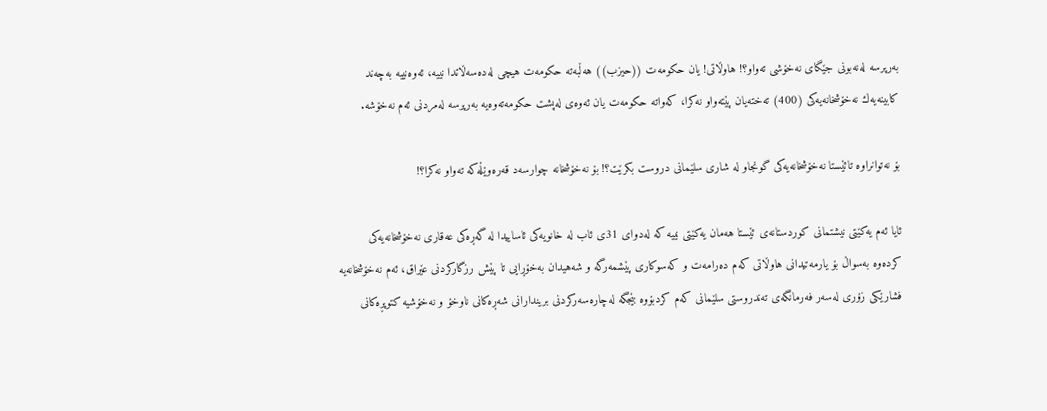به‌رپرسه‌ له‌نه‌بونی‌ جێگای‌ نه‌خۆشی‌ ته‌واو؟! هاوڵاتی‌! یان حكومه‌ت ((حیزب)) هه‌ڵبه‌ته‌ حكومه‌ت هیچی‌ له‌ده‌سه‌ڵاتدا نییه‌، ئه‌وه‌نییه‌ به‌چه‌ند كابینه‌یه‌ك نه‌خۆشخانه‌یه‌كی‌ (400) ته‌خته‌یان پێته‌واو نه‌كرا، كه‌واته‌ حكومه‌ت یان ئه‌وه‌ی‌ له‌پشت حكومه‌ته‌وه‌یه‌ به‌رپرسه‌ له‌مردنی‌ ئه‌م نه‌خۆشه‌.

بۆ نه‌توانراوه‌ تائێستا نه‌خۆشخانه‌یه‌كی‌ گونجاو له‌ شاری‌ سلێمانی‌ دروست بكرێت؟! بۆ نه‌خۆشخانه‌ چوارسه‌د قه‌ره‌وێڵه‌كه‌ ته‌واو نه‌كرا؟!

ئایا ئه‌م یه‌كێتی‌ نیشتمانی‌ كوردستانه‌ی‌ ئێستا هه‌مان یه‌كێتی‌ نییه‌ كه ‌له‌دوای‌ 31ی‌ ئاب له‌ خانویه‌كی‌ ئاساییدا له‌ گه‌ڕه‌كی‌ عه‌قاری‌ نه‌خۆشخانه‌یه‌كی‌ كرده‌وه‌ به‌سواڵ بۆ یارمه‌تیدانی‌ هاوڵاتی كه‌م ده‌رامه‌ت و كه‌سوكاری‌ پێشمه‌رگه ‌و شه‌هیدان به‌خۆڕایی‌ تا پێش رزگاركردنی‌ عێراق، ئه‌م نه‌خۆشخانه‌یه‌ فشارێكی‌ زۆری‌ له‌سه‌ر فه‌رمانگه‌ی‌ ته‌ندروستی‌ سلێمانی‌ كه‌م كردبۆوه‌ بێجگه‌ له‌چاره‌سه‌ركردنی‌ بریندارانی‌ شه‌ڕه‌كانی‌ ناوخۆ و نه‌خۆشیه‌ كتوپڕه‌كانی‌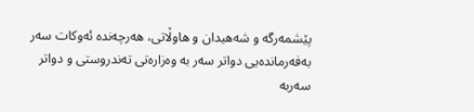پێشمه‌رگه‌ و شه‌هیدان و هاوڵاتی،‌ هه‌رچه‌نده‌ ئه‌وكات سه‌ر به‌فه‌رمانده‌یی‌ دواتر سه‌ر به ‌وه‌زاره‌تی‌ ته‌ندروستی‌ و دواتر سه‌ربه‌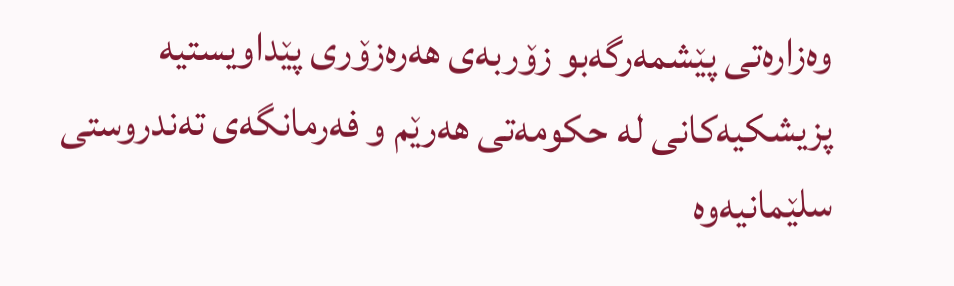وه‌زاره‌تی‌ پێشمه‌رگه‌بو زۆربه‌ی‌ هه‌ره‌زۆری‌ پێداویستیه‌ پزیشكیه‌كانی‌ له ‌حكومه‌تی‌ هه‌رێم و فه‌رمانگه‌ی‌ ته‌ندروستی‌ سلێمانیه‌وه‌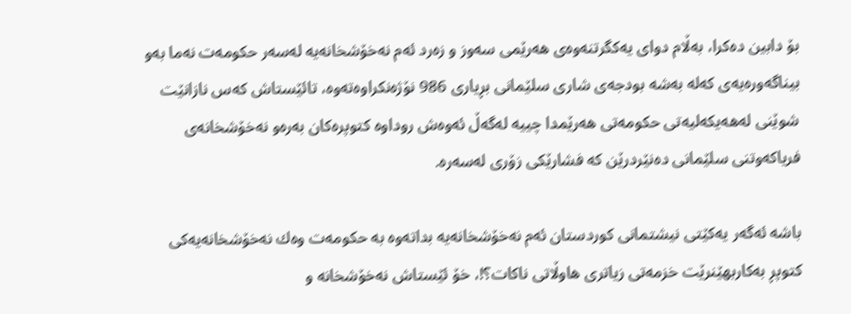بۆ دابین ده‌كرا، به‌ڵام دوای‌ یه‌كگرتنه‌وه‌ی‌ هه‌رێمی‌ سه‌وز و زه‌رد ئه‌م نه‌خۆشخانه‌یه‌ له‌سه‌ر حكومه‌ت نه‌ما به‌و بیناگه‌وره‌یه‌ی‌ كه‌له‌ به‌شه‌ بودجه‌ی‌ شاری‌ سلێمانی‌ بڕیاری‌ 986 نۆژه‌نكراوه‌ته‌وه‌، تائێستاش كه‌س نازانێت شوێنی‌ له‌هه‌یكه‌لیه‌تی‌ حكومه‌تی‌ هه‌رێمدا چییه‌ له‌گه‌ڵ ئه‌وه‌ش روداوه‌ كتوپره‌كان به‌ره‌و نه‌خۆشخانه‌ی‌ فریاكه‌وتنی‌ سلێمانی‌ ده‌نێردرێن كه‌ فشارێكی‌ زۆری‌ له‌سه‌ره‌.

باشه‌ ئه‌گه‌ر یه‌كێتی‌ نیشتمانی‌ كوردستان ئه‌م نه‌خۆشخانه‌یه‌ بداته‌وه‌ به‌ حكومه‌ت وه‌ك نه‌خۆشخانه‌یه‌كی‌ كتوپڕ به‌كاربهێنرێت خزمه‌تی‌ زیاتری‌ هاوڵاتی‌ ناكات؟!، خۆ ئێستاش نه‌خۆشخانه ‌و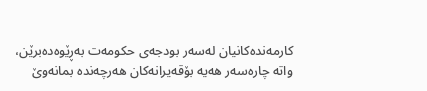كارمه‌نده‌كانیان له‌سه‌ر بودجه‌ی‌ حكومه‌ت به‌ڕێوه‌ده‌برێن، واته‌ چاره‌سه‌ر هه‌یه‌ بۆقه‌یرانه‌كان هه‌رچه‌نده‌ بمانه‌وێ‌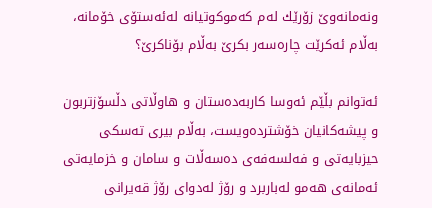ونه‌مانه‌وێ‌ زۆرێك له‌م كه‌موكوتیانه‌ له‌ئه‌ستۆی‌ خۆمانه،‌ به‌ڵام ئه‌كرێت چاره‌سه‌ر بكرێ به‌ڵام بۆناكرێ‌؟

ئه‌توانم بڵێم ئه‌وسا كاربه‌ده‌ستان و هاوڵاتی‌ دڵسۆزتربون و پیشه‌كانیان خۆشترده‌ویست، به‌ڵام بیری‌ ته‌سكی‌ حیزبایه‌تی‌ و فه‌لسه‌فه‌ی‌ ده‌سه‌ڵات و سامان و خزمایه‌تی‌ ئه‌مانه‌ی‌ هه‌مو له‌باربرد و رۆژ له‌دوای رۆژ قه‌یرانی‌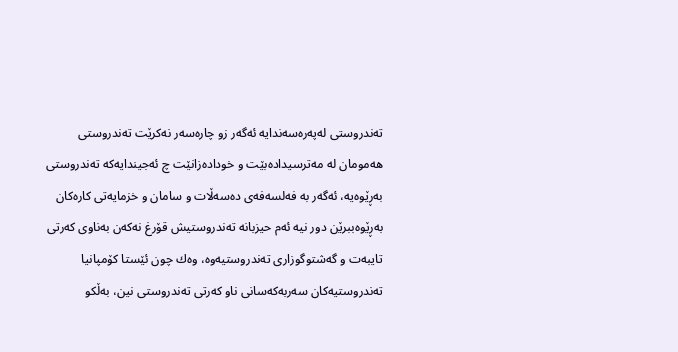ته‌ندروستی‌ له‌په‌ره‌سه‌ندایه‌ ئه‌گه‌ر زو چاره‌سه‌ر نه‌كرێت ته‌ندروستی‌ هه‌مومان له‌ مه‌ترسیداده‌بێت و خوداده‌زانێت چ ئه‌جیندایه‌كه‌ ته‌ندروستی‌ به‌ڕێوه‌یه،‌ ئه‌گه‌ر به‌ فه‌لسه‌فه‌ی‌ ده‌سه‌ڵات و سامان و خزمایه‌تی‌ كاره‌كان به‌ڕێوه‌ببرێن دور نیه‌ ئه‌م حیزبانه‌ ته‌ندروستیش قۆرغ نه‌كه‌ن به‌ناوی‌ كه‌رتی‌ تایبه‌ت و گه‌شتوگوزاری‌ ته‌ندروستیه‌وه،‌ وه‌ك چون ئێستا كۆمپانیا ته‌ندروستیه‌كان سه‌ربه‌كه‌سانی‌ ناو كه‌رتی‌ ته‌ندروستی‌ نین، به‌ڵكو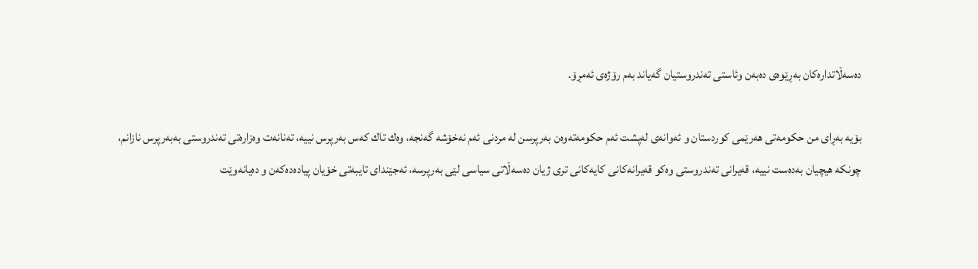ده‌سه‌ڵاتداره‌كان به‌ڕێوه‌ی‌ ده‌به‌ن وئاستی‌ ته‌ندروستیان گه‌یاند به‌م رۆژه‌ی‌ ئه‌مڕۆ.

بۆیه‌ به‌ڕای‌ من حكومه‌تی‌ هه‌رێمی‌ كوردستان و ئه‌وانه‌ی‌ له‌پشت ئه‌م حكومه‌ته‌وه‌ن به‌رپرسن له‌ مردنی‌ ئه‌م نه‌خۆشه‌ گه‌نجه‌، وه‌ك تاك كه‌س به‌رپرس نییه‌، ته‌نانه‌ت وه‌زاره‌تی‌ ته‌ندروستی‌ به‌به‌رپرس نازانم، چونكه‌ هیچیان به‌ده‌ست نییه‌، قه‌یرانی‌ ته‌ندروستی‌ وه‌كو قه‌یرانه‌كانی‌ كایه‌كانی‌ تری‌ ژیان ده‌سه‌ڵاتی‌ سیاسی‌ لێی‌ به‌رپرسه‌، ئه‌جێندای‌ تایبه‌تی‌ خۆیان پیاده‌ده‌كه‌ن و ده‌یانه‌وێت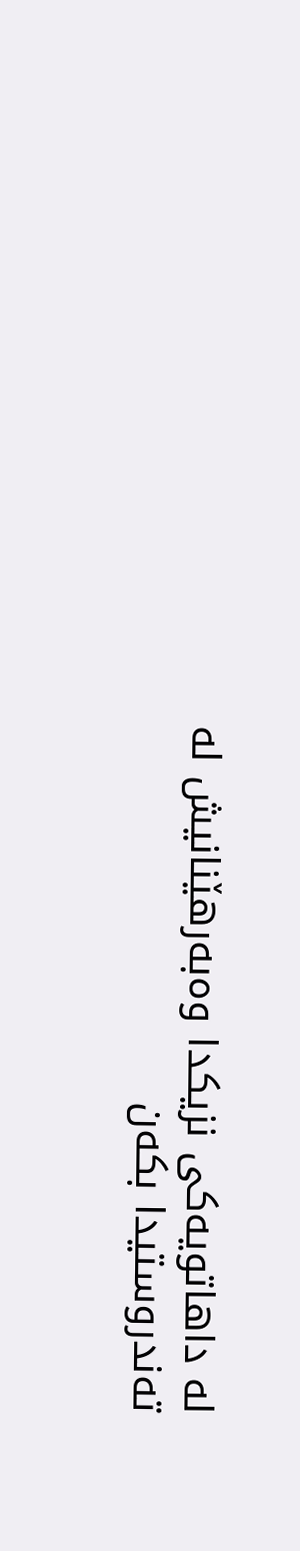له‌ داهاتویه‌كی‌ نزیكدا وه‌به‌رهێنانیش له‌ ته‌ندروستیدا بكه‌ن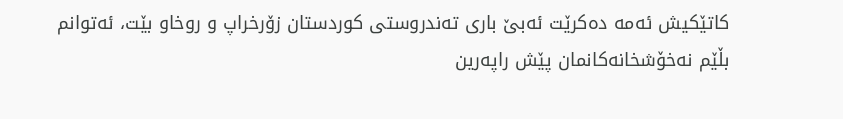كاتێكیش ئه‌مه‌ ده‌كرێت ئه‌بێ‌ باری‌ ته‌ندروستی‌ كوردستان زۆرخراپ و روخاو بێت، ئه‌توانم بڵێم نه‌خۆشخانه‌كانمان پێش راپه‌رین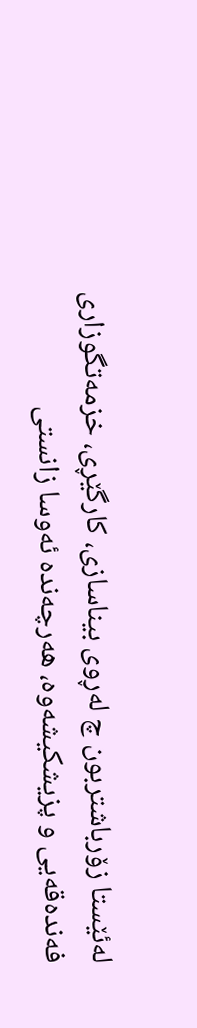له‌ئێستا زۆرباشتربون چ له‌ڕوی‌ بیناسازی‌، كارگێڕی‌، خزمه‌تگوزاری‌ فه‌نده‌قه‌یی‌ و پزیشكیشه‌وه‌، هه‌رچه‌نده‌ ئه‌وسا زانستی‌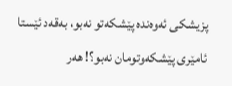پزیشكی‌ ئه‌وه‌نده‌ پێشكه‌تو نه‌بو، به‌قه‌د ئێستا ئامێری‌ پێشكه‌وتومان نه‌بو؟! هه‌ر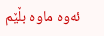ئه‌وه‌ ماوه‌ بڵێم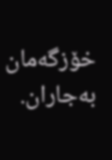خۆزگه‌مان به‌جاران.